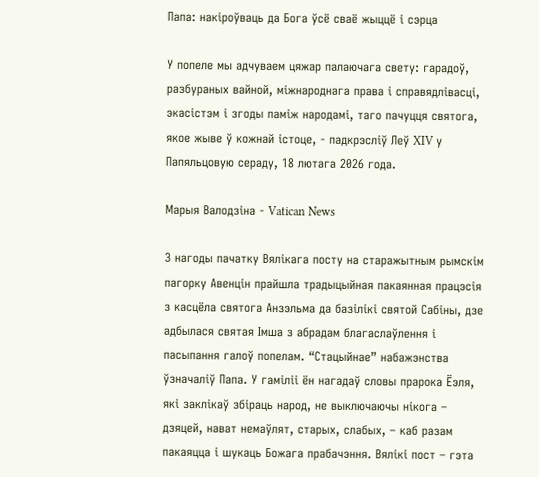Папа: накіроўваць да Бога ўсё сваё жыццё і сэрца

У попеле мы адчуваем цяжар палаючага свету: гарадоў, разбураных вайной, міжнароднага права і справядлівасці, экасістэм і згоды паміж народамі, таго пачуцця святога, якое жыве ў кожнай істоце, - падкрэсліў Леў XIV у Папяльцовую сераду, 18 лютага 2026 года.

Марыя Валодзіна - Vatican News

З нагоды пачатку Вялікага посту на старажытным рымскім пагорку Авенцін прайшла традыцыйная пакаянная працэсія з касцёла святога Анзэльма да базілікі святой Сабіны, дзе адбылася святая Імша з абрадам благаслаўлення і пасыпання галоў попелам. “Стацыйнае” набажэнства ўзначаліў Папа. У гаміліі ён нагадаў словы прарока Ёэля, які заклікаў збіраць народ, не выключаючы нікога – дзяцей, нават немаўлят, старых, слабых, – каб разам пакаяцца і шукаць Божага прабачэння. Вялікі пост – гэта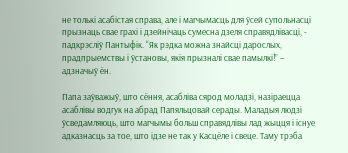не толькі асабістая справа, але і магчымасць для ўсей супольнасці прызнаць свае грахі і дзейнічаць сумесна дзеля справядлівасці, - падкрэсліў Пантыфік. “Як рэдка можна знайсці дарослых, прадпрыемствы і ўстановы, якія прызналі свае памылкі!” – адзначыў ён.

Папа заўважыў, што сёння, асабліва сярод моладзі, назіраецца асаблівы водгук на абрад Папяльцовай серады. Маладыя людзі ўсведамляюць, што магчымы больш справядлівы лад жыцця і існуе адказнасць за тое, што ідзе не так у Касцёле і свеце. Таму трэба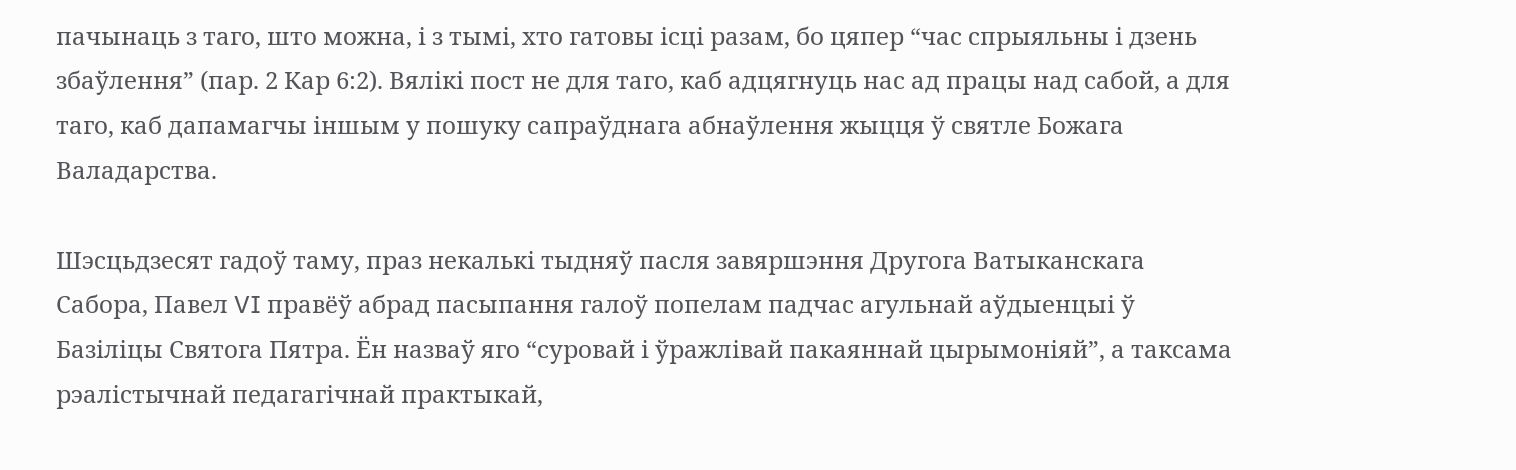пачынаць з таго, што можна, і з тымі, хто гатовы ісці разам, бо цяпер “час спрыяльны і дзень збаўлення” (пар. 2 Кар 6:2). Вялікі пост не для таго, каб адцягнуць нас ад працы над сабой, а для таго, каб дапамагчы іншым у пошуку сапраўднага абнаўлення жыцця ў святле Божага Валадарства.

Шэсцьдзесят гадоў таму, праз некалькі тыдняў пасля завяршэння Другога Ватыканскага Сабора, Павел VI правёў абрад пасыпання галоў попелам падчас агульнай аўдыенцыі ў Базіліцы Святога Пятра. Ён назваў яго “суровай і ўражлівай пакаяннай цырымоніяй”, а таксама рэалістычнай педагагічнай практыкай,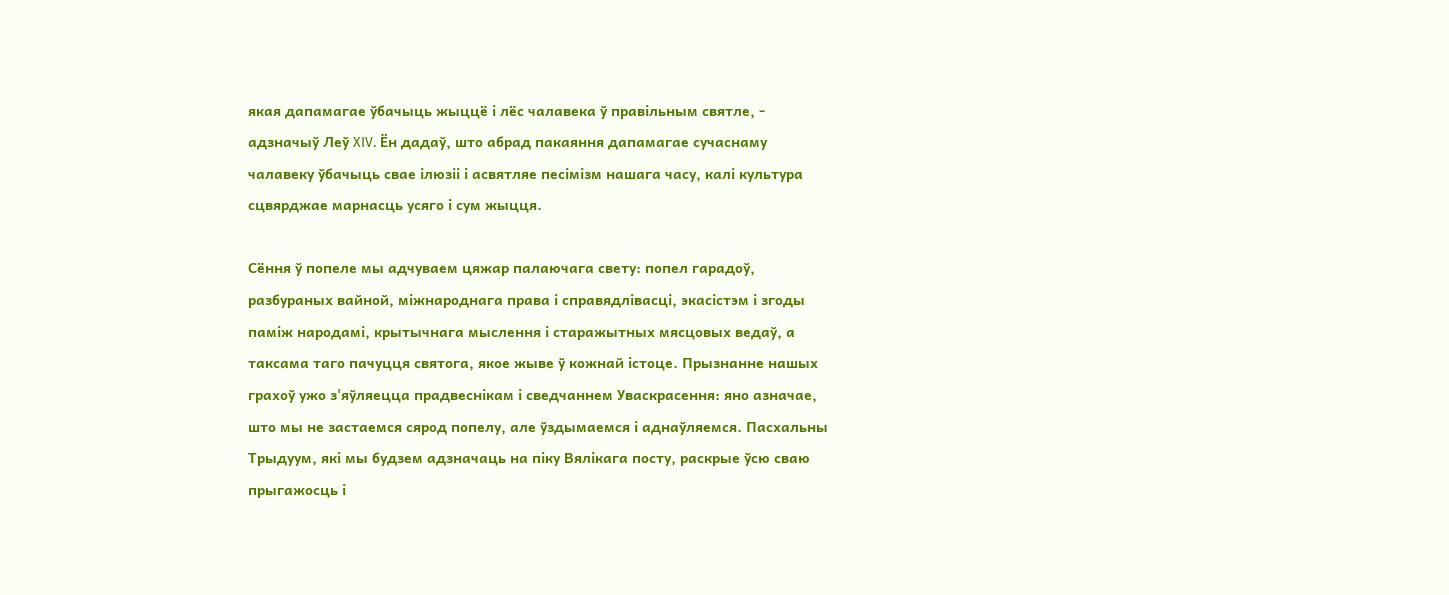якая дапамагае ўбачыць жыццё і лёс чалавека ў правільным святле, - адзначыў Леў XIV. Ён дадаў, што абрад пакаяння дапамагае сучаснаму чалавеку ўбачыць свае ілюзіі і асвятляе песімізм нашага часу, калі культура сцвярджае марнасць усяго і сум жыцця.

Сёння ў попеле мы адчуваем цяжар палаючага свету: попел гарадоў, разбураных вайной, міжнароднага права і справядлівасці, экасістэм і згоды паміж народамі, крытычнага мыслення і старажытных мясцовых ведаў, а таксама таго пачуцця святога, якое жыве ў кожнай істоце. Прызнанне нашых грахоў ужо з'яўляецца прадвеснікам і сведчаннем Уваскрасення: яно азначае, што мы не застаемся сярод попелу, але ўздымаемся і аднаўляемся. Пасхальны Трыдуум, які мы будзем адзначаць на піку Вялікага посту, раскрые ўсю сваю прыгажосць і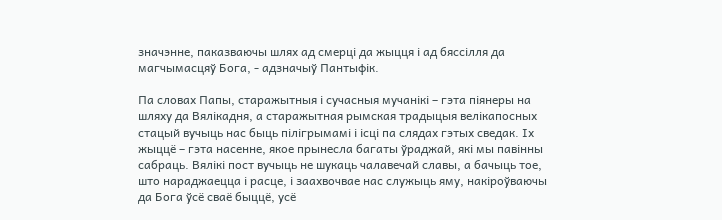значэнне, паказваючы шлях ад смерці да жыцця і ад бяссілля да магчымасцяў Бога, - адзначыў Пантыфік.

Па словах Папы, старажытныя і сучасныя мучанікі – гэта піянеры на шляху да Вялікадня, а старажытная рымская традыцыя велікапосных стацый вучыць нас быць пілігрымамі і ісці па слядах гэтых сведак. Іх жыццё – гэта насенне, якое прынесла багаты ўраджай, які мы павінны сабраць. Вялікі пост вучыць не шукаць чалавечай славы, а бачыць тое, што нараджаецца і расце, і заахвочвае нас служыць яму, накіроўваючы да Бога ўсё сваё быццё, усё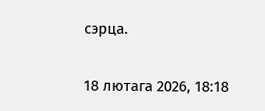сэрца.

18 лютага 2026, 18:18